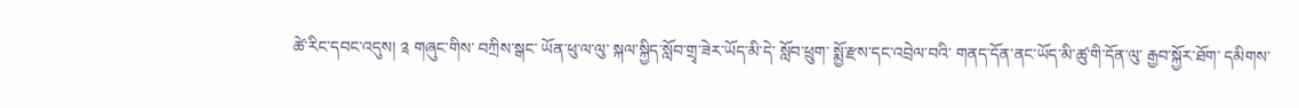ཚེ་རིང་དབང་འདུས། ༉ གཞུང་གིས་ བཀྲིས་སྒང་ ཡོན་ཕུ་ལ་ལུ་ སྐལ་སྐྱིད་སློབ་གྲྭ་ཟེར་ཡོད་མི་དེ་ སློབ་ཕྲུག་ སྨྱོ་རྫས་དང་འབྲེལ་བའི་ གནད་དོན་ནང་ཡོད་མི་ཚུ་གི་དོན་ལུ་ རྒྱབ་སྐྱོར་ཐོག་ དམིགས་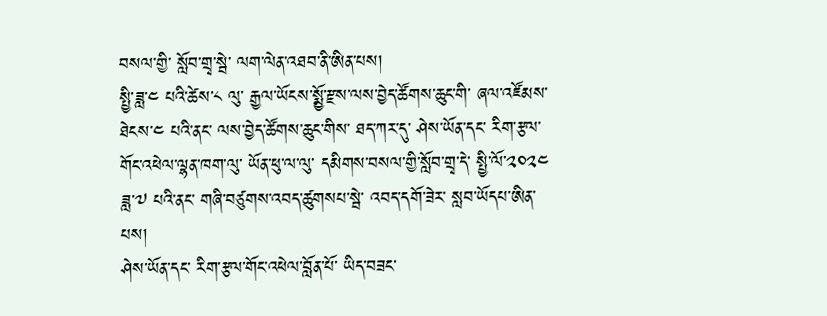བསལ་གྱི་ སློབ་གྲྭ་སྦེ་ ལག་ལེན་འཐབ་ནི་ཨིན་པས།
སྤྱི་ཟླ་༤ པའི་ཚེས་༨ ལུ་ རྒྱལ་ཡོངས་སྨྱོ་རྫས་ལས་བྱེད་ཚོགས་ཆུང་གི་ ཞལ་འཛོམས་ཐེངས་༤ པའི་ནང་ ལས་བྱེད་ཚོགས་ཆུང་གིས་ ཐད་ཀར་དུ་ ཤེས་ཡོན་དང་ རིག་རྩལ་གོང་འཕེལ་ལྷན་ཁག་ལུ་ ཡོན་ཕུ་ལ་ལུ་ དམིགས་བསལ་གྱི་སློབ་གྲྭ་དེ་ སྤྱི་ལོ་༢༠༢༤ ཟླ་༧ པའི་ནང་ གཞི་བཙུགས་འབད་ཚུགསཔ་སྦེ་ འབད་དགོ་ཟེར་ སླབ་ཡོདཔ་ཨིན་པས།
ཤེས་ཡོན་དང་ རིག་རྩལ་གོང་འཕེལ་བློན་པོ་ ཡིད་བཟང་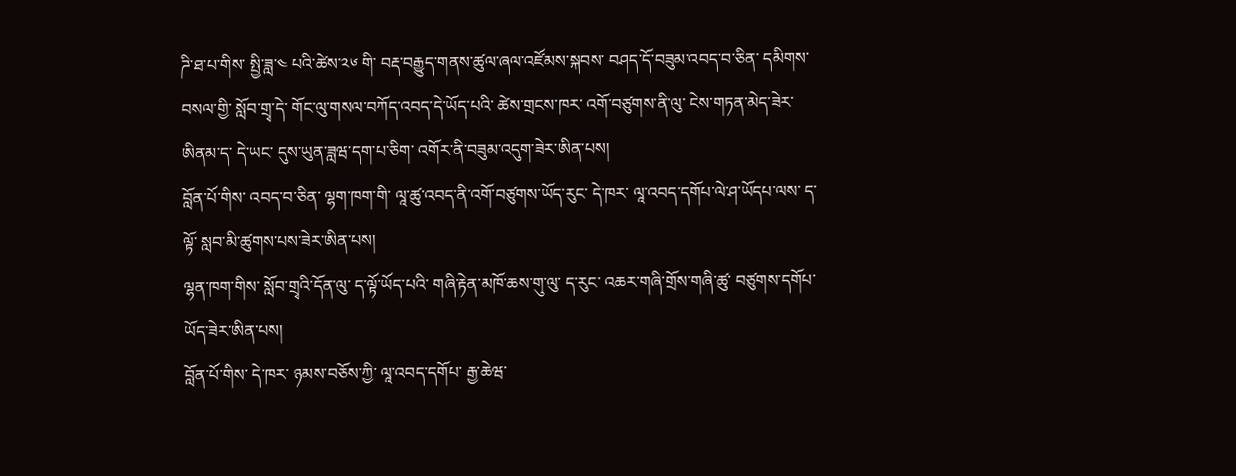ཌི་ཐ་པ་གིས་ སྤྱི་ཟླ་༤ པའི་ཚེས་༢༦ གི་ བརྡ་བརྒྱུད་གནས་ཚུལ་ཞལ་འཛོམས་སྐབས་ བཤད་དོ་བཟུམ་འབད་བ་ཅིན་ དམིགས་བསལ་གྱི་ སློབ་གྲྭ་དེ་ གོང་ལུ་གསལ་བཀོད་འབད་དེ་ཡོད་པའི་ ཚེས་གྲངས་ཁར་ འགོ་བཙུགས་ནི་ལུ་ ངེས་གཏན་མེད་ཟེར་ཨིནམ་ད་ དེ་ཡང་ དུས་ཡུན་ཟླཝ་དག་པ་ཅིག་ འགོར་ནི་བཟུམ་འདུག་ཟེར་ཨིན་པས།
བློན་པོ་གིས་ འབད་བ་ཅིན་ ལྷག་ཁག་གི་ ལཱ་ཚུ་འབད་ནི་འགོ་བཙུགས་ཡོད་རུང་ དེ་ཁར་ ལཱ་འབད་དགོཔ་ལེ་ཤ་ཡོདཔ་ལས་ ད་ལྟོ་ སླབ་མི་ཚུགས་པས་ཟེར་ཨིན་པས།
ལྷན་ཁག་གིས་ སློབ་གྲྭའི་དོན་ལུ་ ད་ལྟོ་ཡོད་པའི་ གཞི་རྟེན་མཁོ་ཆས་གུ་ལུ་ ད་རུང་ འཆར་གཞི་གྲོས་གཞི་ཚུ་ བཙུགས་དགོཔ་ཡོད་ཟེར་ཨིན་པས།
བློན་པོ་གིས་ དེ་ཁར་ ཉམས་བཅོས་ཀྱི་ ལཱ་འབད་དགོཔ་ རྒྱ་ཆེཝ་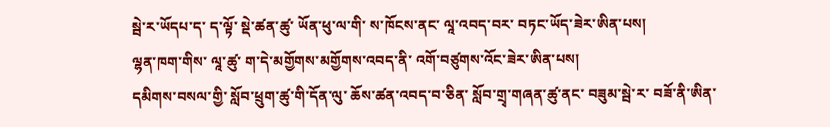སྦེ་ར་ཡོདཔ་ད་ ད་ལྟོ་ སྡེ་ཚན་ཚུ་ ཡོན་ཕུ་ལ་གི་ ས་ཁོངས་ནང་ ལཱ་འབད་བར་ བཏང་ཡོད་ཟེར་ཨིན་པས།
ལྷན་ཁག་གིས་ ལཱ་ཚུ་ ག་དེ་མགྱོགས་མགྱོགས་འབད་ནི་ འགོ་བཙུགས་འོང་ཟེར་ཨིན་པས།
དམིགས་བསལ་གྱི་ སློབ་ཕྲུག་ཚུ་གི་དོན་ལུ་ ཆོས་ཚན་འབད་བ་ཅིན་ སློབ་གྲྭ་གཞན་ཚུ་ནང་ བཟུམ་སྦེ་ར་ བཟོ་ནི་ཨིན་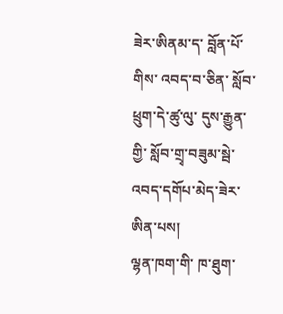ཟེར་ཨིནམ་ད་ བློན་པོ་གིས་ འབད་བ་ཅིན་ སློབ་ཕྲུག་དེ་ཚུ་ལུ་ དུས་རྒྱུན་གྱི་ སློབ་གྲྭ་བཟུམ་སྦེ་ འབད་དགོཔ་མེད་ཟེར་ཨིན་པས།
ལྷན་ཁག་གི་ ཁ་ཐུག་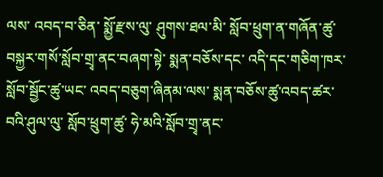ལས་ འབད་བ་ཅིན་ སྨྱོ་རྫས་ལུ་ ཤུགས་ཐལ་མི་ སློབ་ཕྲུག་ན་གཞོན་ཚུ་ བསྐྱར་གསོ་སློབ་གྲྭ་ནང་བཞག་སྟེ་ སྨན་བཅོས་དང་ འདི་དང་གཅིག་ཁར་ སློབ་སྦྱོང་ཚུ་ཡང་ འབད་བཅུག་ཞིནམ་ལས་ སྨན་བཅོས་ཚུ་འབད་ཚར་བའི་ཤུལ་ལུ་ སློབ་ཕྲུག་ཚུ་ ཧེ་མའི་སློབ་གྲྭ་ནང་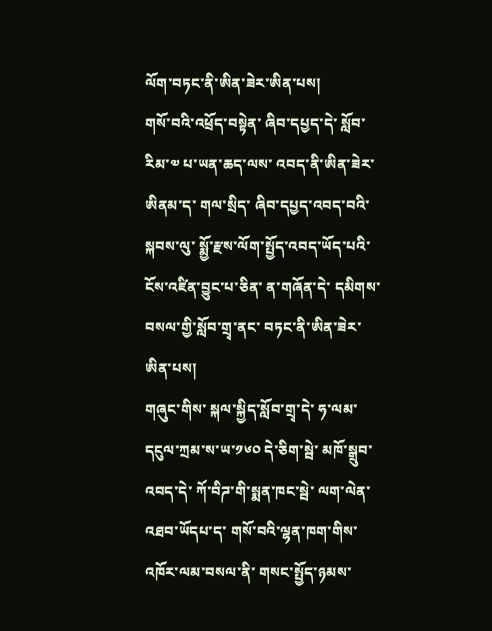ལོག་བཏང་ནི་ཨིན་ཟེར་ཨིན་པས།
གསོ་བའི་འཕྲོད་བསྟེན་ ཞིབ་དཔྱད་དེ་ སློབ་རིམ་༧ པ་ཡན་ཆད་ལས་ འབད་ནི་ཨིན་ཟེར་ཨིནམ་ད་ གལ་སྲིད་ ཞིབ་དཔྱད་འབད་བའི་སྐབས་ལུ་ སྨྱོ་རྫས་ལོག་སྤྱོད་འབད་ཡོད་པའི་ ངོས་འཛིན་བྱུང་པ་ཅིན་ ན་གཞོན་དེ་ དམིགས་བསལ་གྱི་སློབ་གྲྭ་ནང་ བཏང་ནི་ཨིན་ཟེར་ཨིན་པས།
གཞུང་གིས་ སྐལ་སྐྱིད་སློབ་གྲྭ་དེ་ ཧ་ལམ་ དངུལ་ཀྲམ་ས་ཡ་༡༦༠ དེ་ཅིག་སྦེ་ མཁོ་སྒྲུབ་འབད་དེ་ ཀོ་བིཌ་གི་སྨན་ཁང་སྦེ་ ལག་ལེན་འཐབ་ཡོདཔ་ད་ གསོ་བའི་ལྷན་ཁག་གིས་ འཁོར་ལམ་བསལ་ནི་ གསང་སྤྱོད་ཉམས་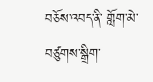བཅོས་འབད་ནི་ གློག་མེ་བཙུགས་སྒྲིག་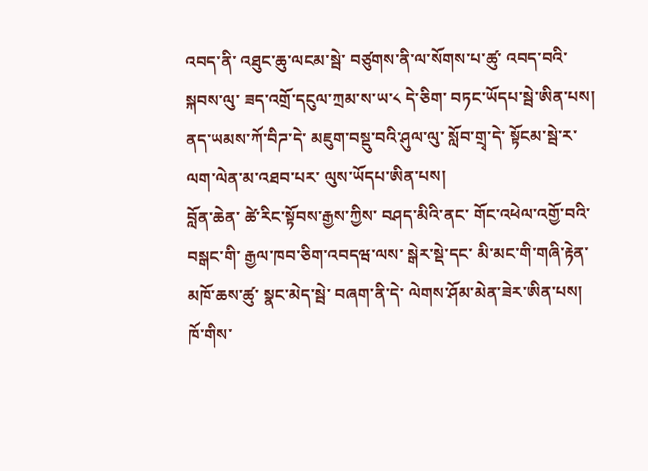འབད་ནི་ འཐུང་ཆུ་ལངམ་སྦེ་ བཙུགས་ནི་ལ་སོགས་པ་ཚུ་ འབད་བའི་སྐབས་ལུ་ ཟད་འགྲོ་དངུལ་ཀྲམ་ས་ཡ་༨ དེ་ཅིག་ བཏང་ཡོདཔ་སྦེ་ཨིན་པས།
ནད་ཡམས་ཀོ་བིཌ་དེ་ མཇུག་བསྡུ་བའི་ཤུལ་ལུ་ སློབ་གྲྭ་དེ་ སྟོངམ་སྦེ་ར་ ལག་ལེན་མ་འཐབ་པར་ ལུས་ཡོདཔ་ཨིན་པས།
བློན་ཆེན་ ཚེ་རིང་སྟོབས་རྒྱས་ཀྱིས་ བཤད་མིའི་ནང་ གོང་འཕེལ་འགྱོ་བའི་བསྒང་གི་ རྒྱལ་ཁབ་ཅིག་འབདཝ་ལས་ སྒེར་སྡེ་དང་ མི་མང་གི་གཞི་རྟེན་མཁོ་ཆས་ཚུ་ སྣང་མེད་སྦེ་ བཞག་ནི་དེ་ ལེགས་ཤོམ་མེན་ཟེར་ཨིན་པས།
ཁོ་གིས་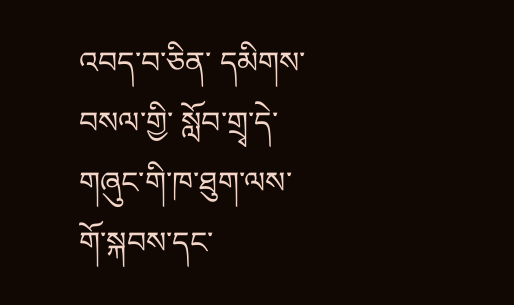འབད་བ་ཅིན་ དམིགས་བསལ་གྱི་ སློབ་གྲྭ་དེ་ གཞུང་གི་ཁ་ཐུག་ལས་ གོ་སྐབས་དང་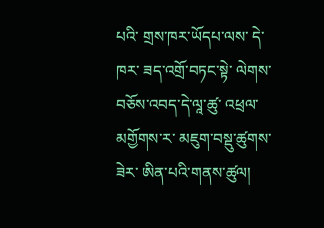པའི་ གྲས་ཁར་ཡོདཔ་ལས་ དེ་ཁར་ ཟད་འགྲོ་བཏང་སྟེ་ ལེགས་བཅོས་འབད་དེ་ལཱ་ཚུ་ འཕྲལ་མགྱོགས་ར་ མཇུག་བསྡུ་ཚུགས་ཟེར་ ཨིན་པའི་གནས་ཚུལ།